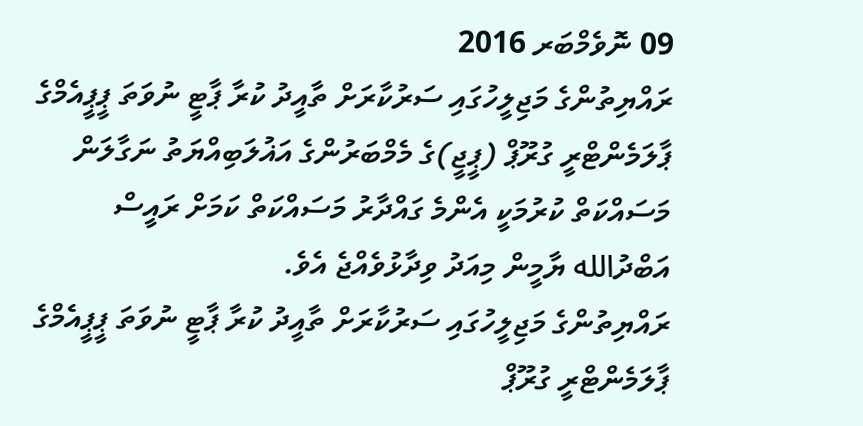09 ނޮވެމްބަރ 2016
ރައްޔިތުންގެ މަޖިލީހުގައި ސަރުކާރަށް ތާއީދު ކުރާ ޕާޓީ ނުވަތަ ޕީޕީއެމްގެ ޕާލަމެންޓްރީ ގުރޫޕް (ޕީޖީ)ގެ މެމްބަރުންގެ އަޣުލަބިއްޔަތު ނަގާލަން މަސައްކަތް ކުރުމަކީ އެންމެ ގައްދާރު މަސައްކަތް ކަމަށް ރައީސް އަބްދުالله ޔާމީން މިއަދު ވިދާޅުވެއްޖެ އެވެ.
ރައްޔިތުންގެ މަޖިލީހުގައި ސަރުކާރަށް ތާއީދު ކުރާ ޕާޓީ ނުވަތަ ޕީޕީއެމްގެ ޕާލަމެންޓްރީ ގުރޫޕް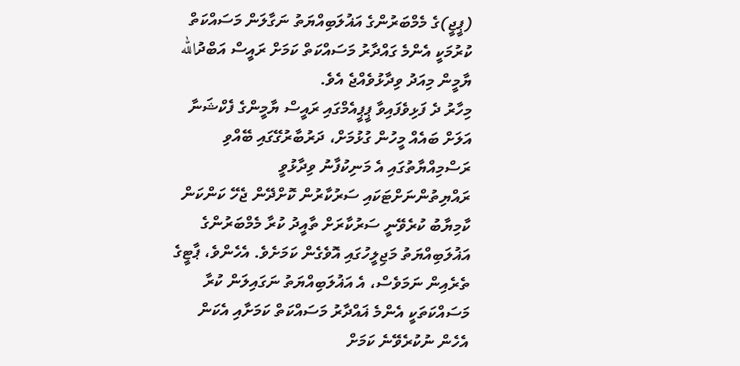(ޕީޖީ)ގެ މެމްބަރުންގެ އަޣުލަބިއްޔަތު ނަގާލަން މަސައްކަތް ކުރުމަކީ އެންމެ ގައްދާރު މަސައްކަތް ކަމަށް ރައީސް އަބްދުالله ޔާމީން މިއަދު ވިދާޅުވެއްޖެ އެވެ.
މިހާރު ދެ ފަޅިވެފައިވާ ޕީޕީއެމްގައި ރައީސް ޔާމީންގެ ފެކްޝަނާ އަލަށް ބައެއް މީހުން ގުޅުމަށް، ދަރުބާރުގޭގައި ބޭއްވި ރަސްމިއްޔާތުގައި އެ މަނިކުފާނު ވިދާޅުވީ ރައްޔިތުންނަށްޓަކައި ސަރުކާރުން ކޮށްދޭން ޖެހޭ ކަންކަން ކާމިޔާބު ކުރެވޭނީ ސަރުކާރަށް ތާއީދު ކުރާ މެމްބަރުންގެ އަޣުލަބިއްޔަތު މަޖިލީހުގައި އޮވެގެން ކަމަށެވެ. އެހެންވެ، ޕާޓީގެ ތެރެއިން ނަމަވެސް، އެ އަޣުލަބިއްޔަތު ނަގައިލަން ކުރާ މަސައްކަތަކީ އެންމެ ޣައްދާރު މަސައްކަތް ކަމަށާއި އެކަން އެހެން ނުކުރެވޭނެ ކަމަށް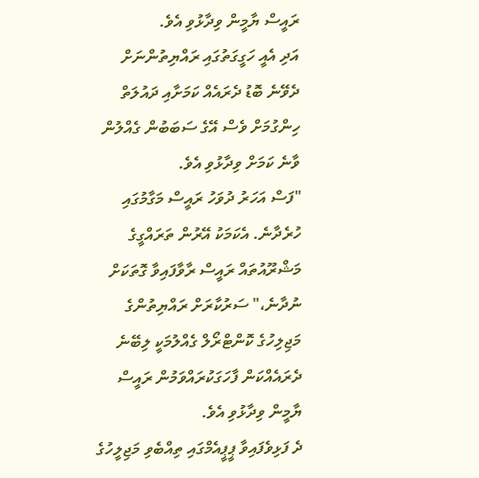ރައީސް ޔާމީން ވިދާޅުވި އެވެ.
އަދި އެއީ ހަގީގަތުގައި ރައްޔިތުންނަށް ދެވޭނެ ބޮޑު ދެރައެއް ކަމަށާއި ދައުލަތް ހިންގުމަށް ވެސް އޭގެ ސަބަބުން ގެއްލުން ވާނެ ކަމަށް ވިދާޅުވި އެވެ.
"ފަސް އަހަރު ދުވަހު ރައީސް މަގާމުގައި ހުރެދާނެ. އެކަމަކު އޭރުން ތަރައްގީގެ މަޝްރޫއުތައް ރައީސް ރާވާފައިވާ ގޮތަކަށް ނުދާނެ،" ސަރުކާރަށް ރައްޔިތުންގެ މަޖިލިހުގެ ކޮންޓްރޯލް ގެއްލުމަކީ ލިބޭނެ ދެރައެއްކަން ފާހަގަކުރައްވަމުން ރައީސް ޔާމީން ވިދާޅުވި އެވެ.
ދެ ފަޅިވެފައިވާ ޕީޕީއެމްގައި ތިއްބެވި މަޖިލީހުގެ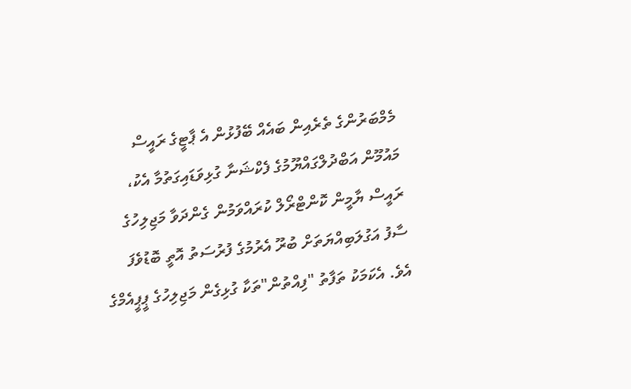މެމްބަރުންގެ ތެރެއިން ބައެއް ބޭފުޅުން އެ ޕާޓީގެ ރައީސް މައުމޫން އަބްދުލްގައްޔޫމުގެ ފެކްޝަނާ ގުޅިވަޑައިގަތުމާ އެކު، ރައީސް ޔާމީން ކޮންޓްރޯލް ކުރައްވަމުން ގެންދަވާ މަޖިލިހުގެ ސާފު އަގުލަބިއްޔަތަށް ބުރޫ އެރުމުގެ ފުރުސަތު އޮތީ ބޮޑުވެފަ އެވެ. އެކަމަކު ތަފާތު "ފިއްތުން"ތަކާ ގުޅިގެން މަޖިލިހުގެ ޕީޕީއެމްގެ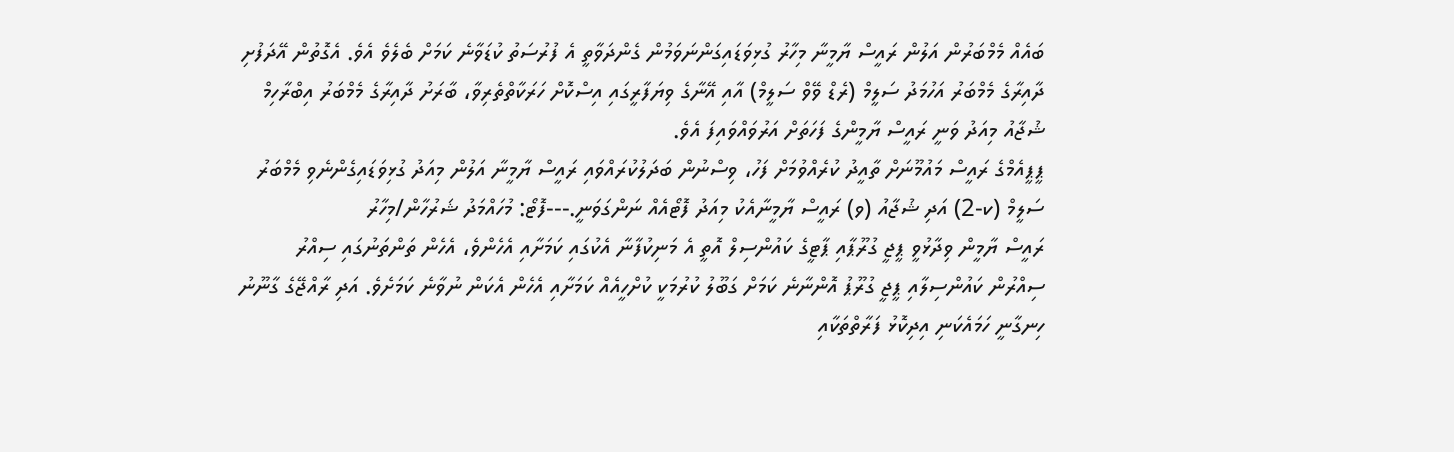ބައެއް މެމްބަރުން އަލުން ރައީސް ޔާމީނާ މިހާރު ގުޅިވަޑައިގަންނަވަމުން ގެންދަވާތީ އެ ފުރުސަތު ކުޑަވާނެ ކަމަށް ބެލެވެ އެވެ. އެގޮތުން އޭދަފުށި ދާއިރާގެ މެމްބަރު އަހުމަދު ސަލީމް (ރެޑް ވޭވް ސަލީމް) އާއި އޭނާގެ ވިޔަފާރީގައި އިސްކޮށް ހަރަކާތްތެރިވާ، ބާރަށު ދާއިރާގެ މެމްބަރު އިބްރާހިމް ޝުޖާއު މިއަދު ވަނީ ރައީސް ޔާމީންގެ ފަހަތަށް އަރުވައްވައިފަ އެވެ.
ޕީޕީއެމްގެ ރައީސް މައުމޫނަށް ތާއީދު ކުރެއްވުމަށް ފަހު، ވިސްނުން ބަދަލުކުރައްވައި ރައީސް ޔާމީނާ އަލުން މިއަދު ގުޅިވަޑައިގެންނެވި މެމްބަރު ސަލީމް (ކ-2) އަދި ޝުޖާއު (ވ) ރައީސް ޔާމީނާއެކު މިއަދު ފޮޓޯއެއް ނަންގަވަނީ.---ފޮޓޯ: މުހައްމަދު ޝަރުހާން/މިހާރު
ރައީސް ޔާމީން ވިދާޅުވީ ޕީޖީ ގުރޫޕާއި ޕާޓީގެ ކައުންސިލް އޮތީ އެ މަނިކުފާނާ އެކުގައި ކަމަށާއި އެހެންވެ، އެހެން ތަންތަނުގައި ސިއްރު ސިއްރުން ކައުންސިލާއި ޕީޖީ ގުރޫޕު އޮންނާނެ ކަމަށް ގަބޫލު ކުރުމަކީ ކުށްހީއެއް ކަމަށާއި އެހެން އެކަން ނުވާނެ ކަމަށެވެ. އަދި ރާއްޖޭގެ ގާނޫނު ހިނގާނީ ހަމައެކަނި އިދިކޮޅު ފަރާތްތަކާއި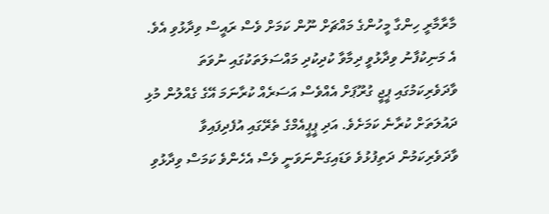މާރާމާރީ ހިންގާ މީހުންގެ މައްޗަށް ނޫން ކަމަށް ވެސް ރައީސް ވިދާޅުވި އެވެ.
އެ މަނިކުފާނު ވިދާޅުވީ ދިމާވާ ކުދިކުދި މައްސަލަތަކުގައި ނުވަތަ ވާދަވެރިކަމުގައި ޕީޖީ ގުރޫޕަށް އެއްވެސް އަސަރެއް ކުރާނަމަ އޭގެ ގެއްލުން މުޅި ދައުލަތަށް ކުރާނެ ކަމަށެވެ. އަދި ޕީޕީއެމްގެ ތެރޭގައި އުފެދިފައިވާ ވާދަވެރިކަމުން ދަތިފުޅުވެ ވަޑައިގަންނަވަނީ ވެސް އެހެންވެ ކަމަސް ވިދާޅުވި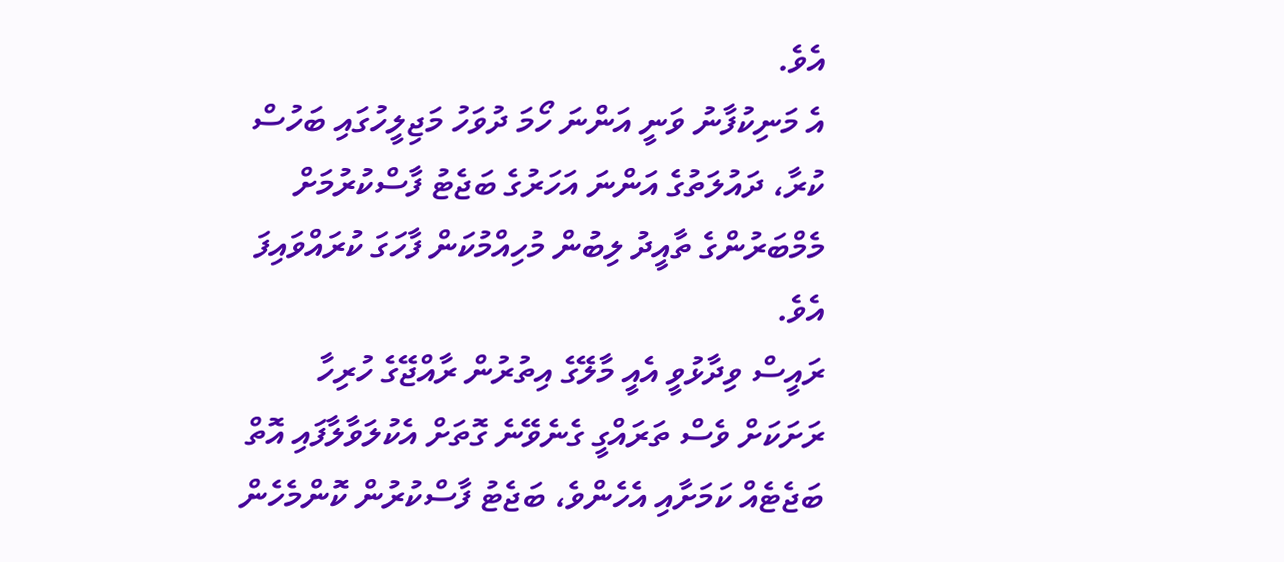އެވެ.
އެ މަނިކުފާނު ވަނީ އަންނަ ހޯމަ ދުވަހު މަޖިލީހުގައި ބަހުސް ކުރާ، ދައުލަތުގެ އަންނަ އަހަރުގެ ބަޖެޓު ފާސްކުރުމަށް މެމްބަރުންގެ ތާއީދު ލިބުން މުހިއްމުކަން ފާހަގަ ކުރައްވައިފަ އެވެ.
ރައީސް ވިދާޅުވީ އެއީ މާލޭގެ އިތުރުން ރާއްޖޭގެ ހުރިހާ ރަށަކަށް ވެސް ތަރައްގީ ގެނެވޭނެ ގޮތަށް އެކުލަވާލާފައި އޮތް ބަޖެޓެއް ކަމަށާއި އެހެންވެ، ބަޖެޓު ފާސްކުރުން ކޮންމެހެން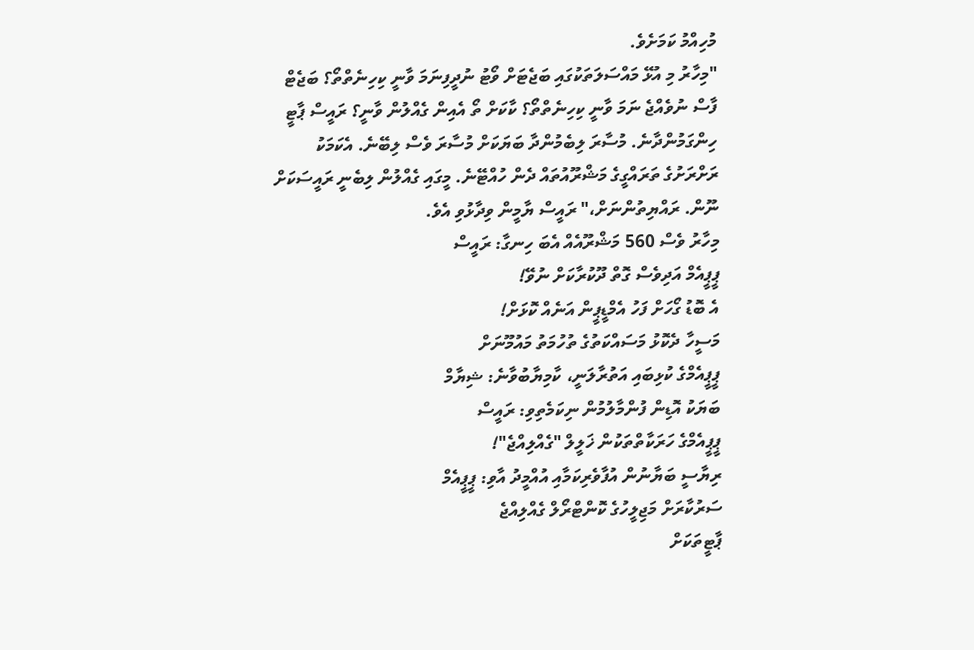މުހިއްމު ކަމަށެވެ.
"މިހާރު މި އުޅޭ މައްސަލަތަކުގައި ބަޖެޓަށް ވޯޓު ނުދީފިނަމަ ވާނީ ކިހިނެތްތޯ؟ ބަޖެޓް ފާސް ނުވެއްޖެ ނަމަ ވާނީ ކިހިނެތްތޯ؟ ކާކަށް ތޯ އެއިން ގެއްލުން ވާނީ؟ ރައީސް ޕާޓީ ހިންގަމުންދާނެ. މުސާރަ ލިބެމުންދާ ބަޔަކަށް މުސާރަ ވެސް ލިބޭނެ. އެކަމަކު ރަށްރަށުގެ ތަރައްގީގެ މަޝްރޫއުތައް ދެން ހުއްޓޭނެ. މީގައި ގެއްލުން ލިބެނީ ރައީސަކަށް ނޫން. ރައްޔިތުންނަށް،" ރައީސް ޔާމީން ވިދާޅުވި އެވެ.
މިހާރު ވެސް 560 މަޝްރޫއެއް އެބަ ހިނގާ: ރައީސް
ޕީޕީއެމް އަދިވެސް ގޮތް ދޫކުރާކަށް ނުވޭ!
އެ ބޮޑު ގޯހަށް ފަހު އެމްޑީޕީން އަނެއް ކޮޅަށް!
މަސީހާ ދެކޮޅު މަސައްކަތުގެ ތުހުމަތު މައުމޫނަށް
ޕީޕީއެމްގެ ކުޅިބައި އަތުރާލަނީ، ކާމިޔާބުވާނެ: ޝިޔާމް
ބަޔަކު އޮޑިން ފުންމާލުމުން ނިކަމެތިވި: ރައީސް
ޕީޕީއެމްގެ ހަރަކާތްތަކުން ޚަލީލް "ގެއްލިއްޖެ"!
ރިޔާސީ ބަޔާނުން އުފާވެރިކަމާއި އުއްމީދު އާވި: ޕީޕީއެމް
ސަރުކާރަށް މަޖިލީހުގެ ކޮންޓްރޯލް ގެއްލިއްޖެ
ޕާޓީތަކަށް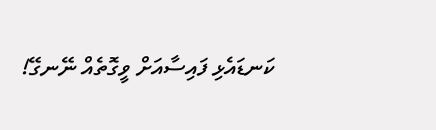ކަނޑައެޅި ފައިސާއަށް ވީގޮތެއް ނޭނގޭ!